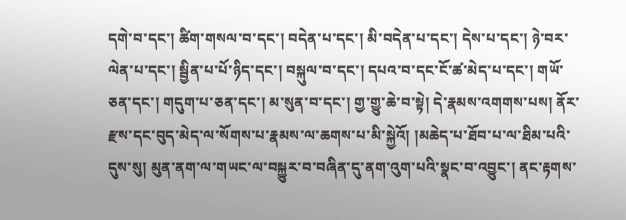དགེ་བ་དང་། ཚིག་གསལ་བ་དང་། བདེན་པ་དང་། མི་བདེན་པ་དང་། དེས་པ་དང་། ཉེ་བར་ལེན་པ་དང་། སྦྱིན་པ་པོ་ཉིད་དང་། བསྐུལ་བ་དང་། དཔའ་བ་དང་ངོ་ཚ་མེད་པ་དང་། གཡོ་ཅན་དང་། གདུག་པ་ཅན་དང་། མ་སུན་བ་དང་། གྱ་གྱུ་ཆེ་བ་སྟེ། དེ་རྣམས་འགགས་པས། ནོར་རྫས་དང་བུད་མེད་ལ་སོགས་པ་རྣམས་ལ་ཆགས་པ་མི་སྐྱེའོ། །མཆེད་པ་ཐོབ་པ་ལ་ཐིམ་པའི་དུས་སུ། མུན་ནག་ལ་གཡང་ལ་བསྐྱུར་བ་བཞིན་དུ་ནག་འུག་པའི་སྣང་བ་འབྱུང་། ནང་རྟགས་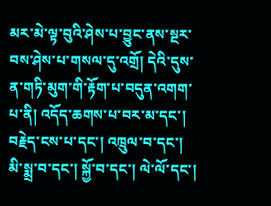མར་མེ་ལྟ་བུའི་ཤེས་པ་བྱུང་ནས་སྔར་བས་ཤེས་པ་གསལ་དུ་འགྲོ། དེའི་དུས་ན་གཏི་མུག་གི་རྟོག་པ་བདུན་འགག་པ་ནི། འདོད་ཆགས་པ་བར་མ་དང་། བརྗེད་ངས་པ་དང་། འཁྲུལ་བ་དང་། མི་སྨྲ་བ་དང་། སྐྱོ་བ་དང་། ལེ་ལོ་དང་།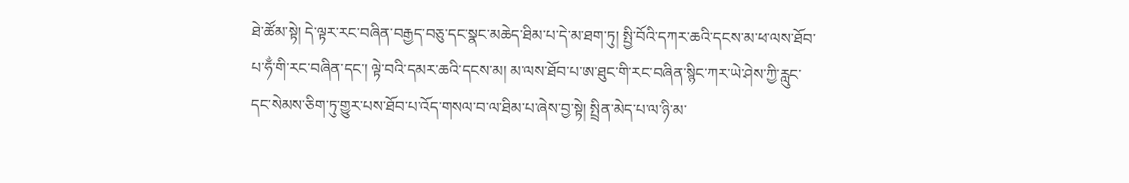ཐེ་ཚོམ་སྟེ། དེ་ལྟར་རང་བཞིན་བརྒྱད་བཅུ་དང་སྣང་མཆེད་ཐིམ་པ་དེ་མ་ཐག་ཏུ། སྤྱི་བོའི་དཀར་ཆའི་དངས་མ་ཕ་ལས་ཐོབ་པ་ཧྂ་གི་རང་བཞིན་དང་། ལྟེ་བའི་དམར་ཆའི་དངས་མ། མ་ལས་ཐོབ་པ་ཨ་ཐུང་གི་རང་བཞིན་སྙིང་ཀར་ཡེ་ཤེས་ཀྱི་རླུང་དང་སེམས་ཅིག་ཏུ་གྱུར་པས་ཐོབ་པ་འོད་གསལ་བ་ལ་ཐིམ་པ་ཞེས་བྱ་སྟེ། སྤྲིན་མེད་པ་ལ་ཉི་མ་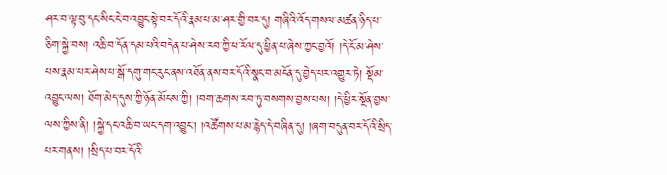ཤར་བ་ལྟ་བུ་དང་སིང་ངེ་བ་འབྱུང་སྟེ་བར་དོའི་རྣམ་པ་མ་ཤར་གྱི་བར་དུ། གཞིའི་འོད་གསལ་མཚན་ཉིད་པ་ཅིག་སྐྱེ་བས། འཆི་བ་དོན་དམ་པའི་བདེན་པ་ཤེས་རབ་ཀྱི་ཕ་རོལ་དུ་ཕྱིན་པ་ཞེས་ཀྱང་བྱའོ། །དེ་ངོ་མ་ཤེས་པས་རྣམ་པར་ཤེས་པ་སྒོ་དགུ་གང་རུང་ནས་འཐོན་ནས་བར་དོའི་སྣང་བ་མངོན་དུ་བྱེད་པར་འགྱུར་ཏེ། སྡོམ་འབྱུང་ལས། ཐོག་མེད་དུས་ཀྱི་ཉོན་མོངས་ཀྱི། །བག་ཆགས་རབ་ཏུ་བསགས་བྱས་པས། །དེ་ཕྱིར་སྔོན་བྱས་ལས་ཀྱིས་ནི། །སྐྱེ་དང་འཆི་བ་ཡང་དག་འབྱུང་། །འཚོགས་པ་མ་རྙེད་དེ་བཞིན་དུ། །ཞག་བདུན་བར་དོའི་སྲིད་པར་གནས། །སྲིད་པ་བར་དོའི་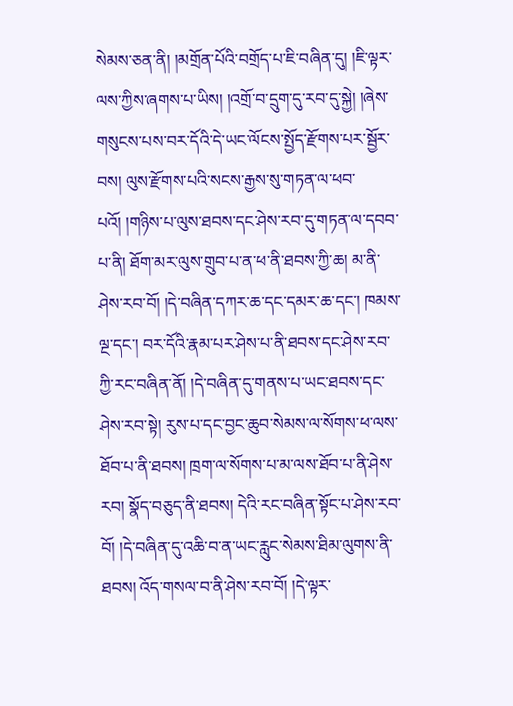སེམས་ཅན་ནི། །མགྲོན་པོའི་བགྲོད་པ་ཇི་བཞིན་དུ། །ཇི་ལྟར་ལས་ཀྱིས་ཞགས་པ་ཡིས། །འགྲོ་བ་དྲུག་དུ་རབ་དུ་སྐྱེ། །ཞེས་གསུངས་པས་བར་དོའི་དེ་ཡང་ལོངས་སྤྱོད་རྫོགས་པར་སྦྱོར་བས། ལུས་རྫོགས་པའི་སངས་རྒྱས་སུ་གཏན་ལ་ཕབ་པའོ། །གཉིས་པ་ལུས་ཐབས་དང་ཤེས་རབ་དུ་གཏན་ལ་དབབ་པ་ནི། ཐོག་མར་ལུས་གྲུབ་པ་ན་ཕ་ནི་ཐབས་ཀྱི་ཆ། མ་ནི་ཤེས་རབ་བོ། །དེ་བཞིན་དཀར་ཆ་དང་དམར་ཆ་དང་། ཁམས་ལྔ་དང་། བར་དོའི་རྣམ་པར་ཤེས་པ་ནི་ཐབས་དང་ཤེས་རབ་ཀྱི་རང་བཞིན་ནོ། །དེ་བཞིན་དུ་གནས་པ་ཡང་ཐབས་དང་ཤེས་རབ་སྟེ། རུས་པ་དང་བྱང་ཆུབ་སེམས་ལ་སོགས་ཕ་ལས་ཐོབ་པ་ནི་ཐབས། ཁྲག་ལ་སོགས་པ་མ་ལས་ཐོབ་པ་ནི་ཤེས་རབ། སྣོད་བཅུད་ནི་ཐབས། དེའི་རང་བཞིན་སྟོང་པ་ཤེས་རབ་བོ། །དེ་བཞིན་དུ་འཆི་བ་ན་ཡང་རླུང་སེམས་ཐིམ་ལུགས་ནི་ཐབས། འོད་གསལ་བ་ནི་ཤེས་རབ་བོ། །དེ་ལྟར་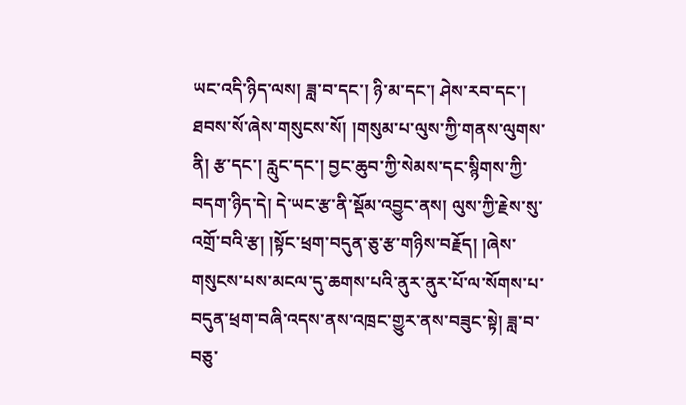ཡང་འདི་ཉིད་ལས། ཟླ་བ་དང་། ཉི་མ་དང་། ཤེས་རབ་དང་། ཐབས་སོ་ཞེས་གསུངས་སོ། །གསུམ་པ་ལུས་ཀྱི་གནས་ལུགས་ནི། རྩ་དང་། རླུང་དང་། བྱང་ཆུབ་ཀྱི་སེམས་དང་སྙིགས་ཀྱི་བདག་ཉིད་དེ། དེ་ཡང་རྩ་ནི་སྡོམ་འབྱུང་ནས། ལུས་ཀྱི་རྗེས་སུ་འགྲོ་བའི་རྩ། །སྟོང་ཕྲག་བདུན་ཅུ་རྩ་གཉིས་བརྗོད། །ཞེས་གསུངས་པས་མངལ་དུ་ཆགས་པའི་ནུར་ནུར་པོ་ལ་སོགས་པ་བདུན་ཕྲག་བཞི་འདས་ནས་འཁྲང་གྱུར་ནས་བཟུང་སྟེ། ཟླ་བ་བཅུ་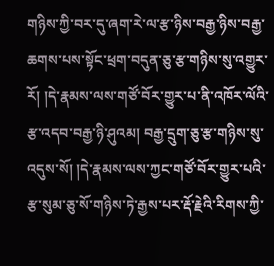གཉིས་ཀྱི་བར་དུ་ཞག་རེ་ལ་རྩ་ཉིས་བརྒྱ་ཉིས་བརྒྱ་ཆགས་པས་སྟོང་ཕྲག་བདུན་ཅུ་རྩ་གཉིས་སུ་འགྱུར་རོ། །དེ་རྣམས་ལས་གཙོ་བོར་གྱུར་པ་ནི་འཁོར་ལོའི་རྩ་འདབ་བརྒྱ་ཉི་ཤུའམ། བརྒྱ་དྲུག་ཅུ་རྩ་གཉིས་སུ་འདུས་སོ། །དེ་རྣམས་ལས་ཀྱང་གཙོ་བོར་གྱུར་པའི་རྩ་སུམ་ཅུ་སོ་གཉིས་ཏེ་རྒྱས་པར་རྡོ་རྗེའི་རིགས་ཀྱི་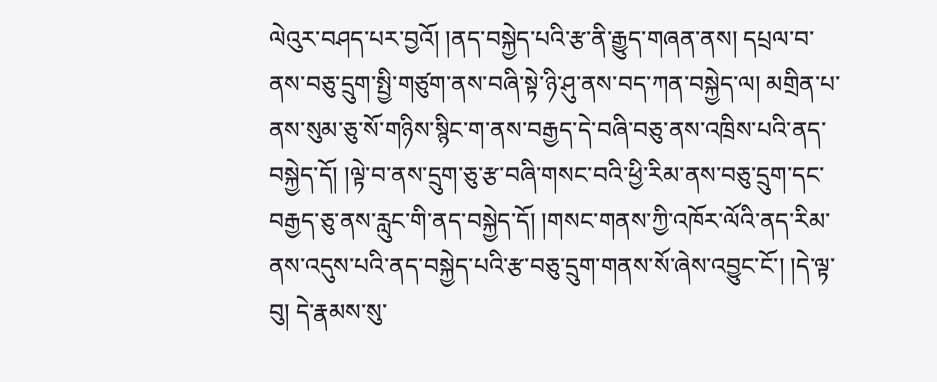ལེའུར་བཤད་པར་བྱའོ། །ནད་བསྐྱེད་པའི་རྩ་ནི་རྒྱུད་གཞན་ནས། དཔྲལ་བ་ནས་བཅུ་དྲུག་སྤྱི་གཙུག་ནས་བཞི་སྟེ་ཉི་ཤུ་ནས་བད་ཀན་བསྐྱེད་ལ། མགྲིན་པ་ནས་སུམ་ཅུ་སོ་གཉིས་སྙིང་ག་ནས་བརྒྱད་དེ་བཞི་བཅུ་ནས་འཁྲིས་པའི་ནད་བསྐྱེད་དོ། །ལྟེ་བ་ནས་དྲུག་ཅུ་རྩ་བཞི་གསང་བའི་ཕྱི་རིམ་ནས་བཅུ་དྲུག་དང་བརྒྱད་ཅུ་ནས་རླུང་གི་ནད་བསྐྱེད་དོ། །གསང་གནས་ཀྱི་འཁོར་ལོའི་ནད་རིམ་ནས་འདུས་པའི་ནད་བསྐྱེད་པའི་རྩ་བཅུ་དྲུག་གནས་སོ་ཞེས་འབྱུང་ངོ་། །དེ་ལྟ་བུ། དེ་རྣམས་སུ་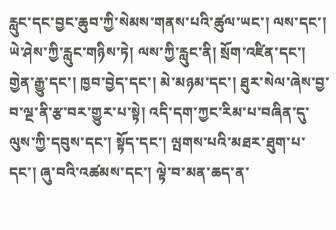རླུང་དང་བྱང་ཆུབ་ཀྱི་སེམས་གནས་པའི་ཚུལ་ཡང་། ལས་དང་། ཡེ་ཤེས་ཀྱི་རླུང་གཉིས་ཏེ། ལས་ཀྱི་རླུང་ནི། སྲོག་འཛིན་དང་། གྱེན་རྒྱུ་དང་། ཁྱབ་བྱེད་དང་། མེ་མཉམ་དང་། ཐུར་སེལ་ཞེས་བྱ་བ་ལྔ་ནི་རྩ་བར་གྱུར་པ་སྟེ། འདི་དག་ཀྱང་རིམ་པ་བཞིན་དུ་ལུས་ཀྱི་དབུས་དང་། སྟོད་དང་། ལྤགས་པའི་མཐར་ཐུག་པ་དང་། ཞུ་བའི་འཚམས་དང་། ལྟེ་བ་མན་ཆད་ན་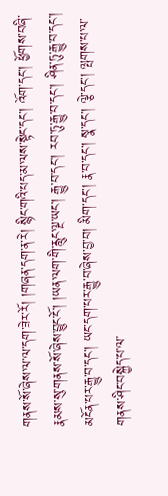གནས་སོ་ཞེས་ལ་ལ་དག་ཟེར་རོ། །གཞན་དག་ན་རེ། སྙིང་གའི་པད་མ་ལས་སྟེང་དང་། འོག་དང་། ཕྱོགས་བཞི་རྣམས་སུ་གནས་སོ་ཞེས་བྱུང་ངོ་། །ཡན་ལག་གི་རླུང་ལྔ་ཡང་། རྒྱུ་བ་དང་། རབ་ཏུ་རྒྱུ་བ་དང་། ཤིན་ཏུ་རྒྱུ་བ་དང་། མངོན་པར་རྒྱུ་བ་དང་། ཡང་དག་པར་རྒྱུ་བ་ཞེས་བྱ་བ། མིག་དང་། རྣ་བ་དང་། སྣ་དང་། ལྕེ་དང་། ལྤགས་པ་ལ་གནས་ཤིང་བསྐྱེད་པ་ལ་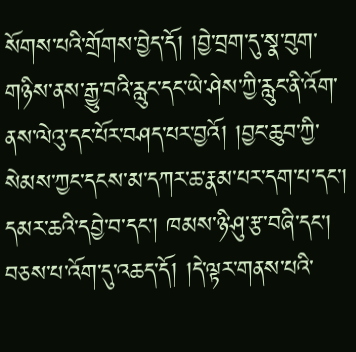སོགས་པའི་གྲོགས་བྱེད་དོ། །བྱེ་བྲག་དུ་སྣ་བུག་གཉིས་ནས་རྒྱུ་བའི་རླུང་དང་ཡེ་ཤེས་ཀྱི་རླུང་ནི་འོག་ནས་ལེའུ་དང་པོར་བཤད་པར་བྱའོ། །བྱང་ཆུབ་ཀྱི་སེམས་ཀྱང་དངས་མ་དཀར་ཆ་རྣམ་པར་དག་པ་དང་། དམར་ཆའི་དབྱེ་བ་དང་། ཁམས་ཉི་ཤུ་རྩ་བཞི་དང་། བཅས་པ་འོག་དུ་འཆད་དོ། །དེ་ལྟར་གནས་པའི་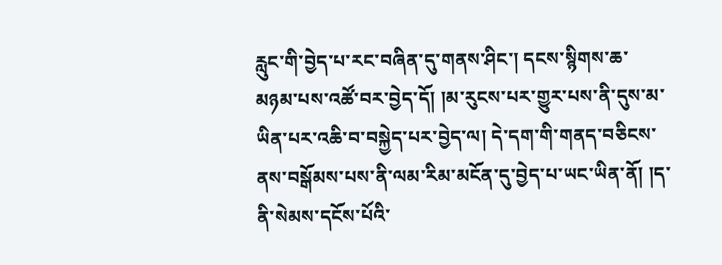རླུང་གི་བྱེད་པ་རང་བཞིན་དུ་གནས་ཤིང་། དངས་སྙིགས་ཆ་མཉམ་པས་འཚོ་བར་བྱེད་དོ། །མ་རུངས་པར་གྱུར་པས་ནི་དུས་མ་ཡིན་པར་འཆི་བ་བསྐྱེད་པར་བྱེད་ལ། དེ་དག་གི་གནད་བཅིངས་ནས་བསྒོམས་པས་ནི་ལམ་རིམ་མངོན་དུ་བྱེད་པ་ཡང་ཡིན་ནོ། །ད་ནི་སེམས་དངོས་པོའི་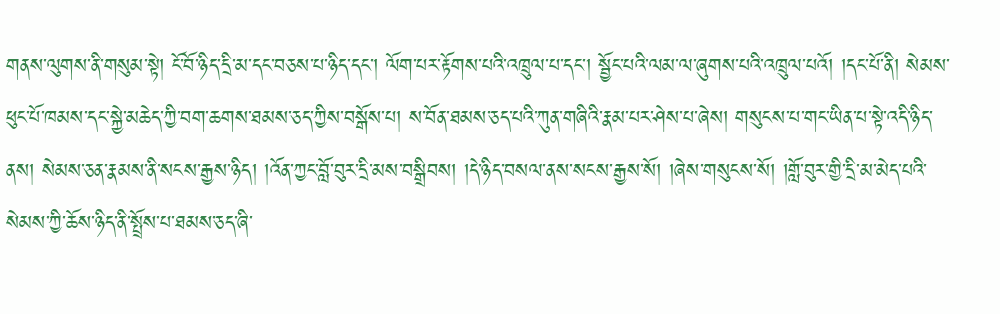གནས་ལུགས་ནི་གསུམ་སྟེ། ངོ་བོ་ཉིད་དྲི་མ་དང་བཅས་པ་ཉིད་དང་། ལོག་པར་རྟོགས་པའི་འཁྲུལ་པ་དང་། སྦྱོང་པའི་ལམ་ལ་ཞུགས་པའི་འཁྲུལ་པའོ། །དང་པོ་ནི། སེམས་ཕུང་པོ་ཁམས་དང་སྐྱེ་མཆེད་ཀྱི་བག་ཆགས་ཐམས་ཅད་ཀྱིས་བསྒོས་པ། ས་བོན་ཐམས་ཅད་པའི་ཀུན་གཞིའི་རྣམ་པར་ཤེས་པ་ཞེས། གསུངས་པ་གང་ཡིན་པ་སྟེ་འདི་ཉིད་ནས། སེམས་ཅན་རྣམས་ནི་སངས་རྒྱས་ཉིད། །འོན་ཀྱང་བློ་བུར་དྲི་མས་བསྒྲིབས། །དེ་ཉིད་བསལ་ནས་སངས་རྒྱས་སོ། །ཞེས་གསུངས་སོ། །གློ་བུར་གྱི་དྲི་མ་མེད་པའི་སེམས་ཀྱི་ཆོས་ཉིད་ནི་སྤྲོས་པ་ཐམས་ཅད་ཞི་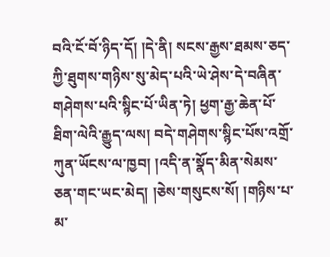བའི་ངོ་བོ་ཉིད་དོ། །དེ་ནི། སངས་རྒྱས་ཐམས་ཅད་ཀྱི་ཐུགས་གཉིས་སུ་མེད་པའི་ཡེ་ཤེས་དེ་བཞིན་གཤེགས་པའི་སྙིང་པོ་ཡིན་ཏེ། ཕྱག་རྒྱ་ཆེན་པོ་ཐིག་ལེའི་རྒྱུད་ལས། བདེ་གཤེགས་སྙིང་པོས་འགྲོ་ཀུན་ཡོངས་ལ་ཁྱབ། །འདི་ན་སྣོད་མིན་སེམས་ཅན་གང་ཡང་མེད། །ཅེས་གསུངས་སོ། །གཉིས་པ་མ་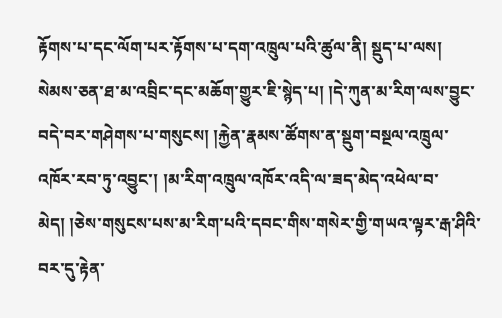རྟོགས་པ་དང་ལོག་པར་རྟོགས་པ་དག་འཁྲུལ་པའི་ཚུལ་ནི། སྡུད་པ་ལས། སེམས་ཅན་ཐ་མ་འབྲིང་དང་མཆོག་གྱུར་ཇི་སྙེད་པ། །དེ་ཀུན་མ་རིག་ལས་བྱུང་བདེ་བར་གཤེགས་པ་གསུངས། །རྐྱེན་རྣམས་ཚོགས་ན་སྡུག་བསྔལ་འཁྲུལ་འཁོར་རབ་ཏུ་འབྱུང་། །མ་རིག་འཁྲུལ་འཁོར་འདི་ལ་ཟད་མེད་འཕེལ་བ་མེད། །ཅེས་གསུངས་པས་མ་རིག་པའི་དབང་གིས་གསེར་གྱི་གཡའ་ལྟར་རྒ་ཤིའི་བར་དུ་རྟེན་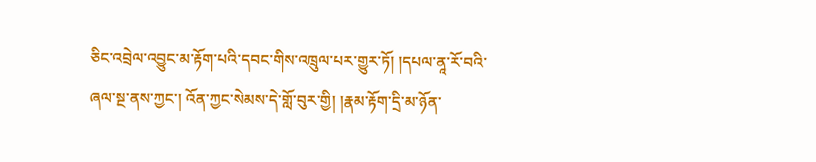ཅིང་འབྲེལ་འབྱུང་མ་རྟོག་པའི་དབང་གིས་འཁྲུལ་པར་གྱུར་ཏོ། །དཔལ་ནཱ་རོ་བའི་ཞལ་སྔ་ནས་ཀྱང་། འོན་ཀྱང་སེམས་དེ་གློ་བུར་གྱི། །རྣམ་རྟོག་དྲི་མ་ཉོན་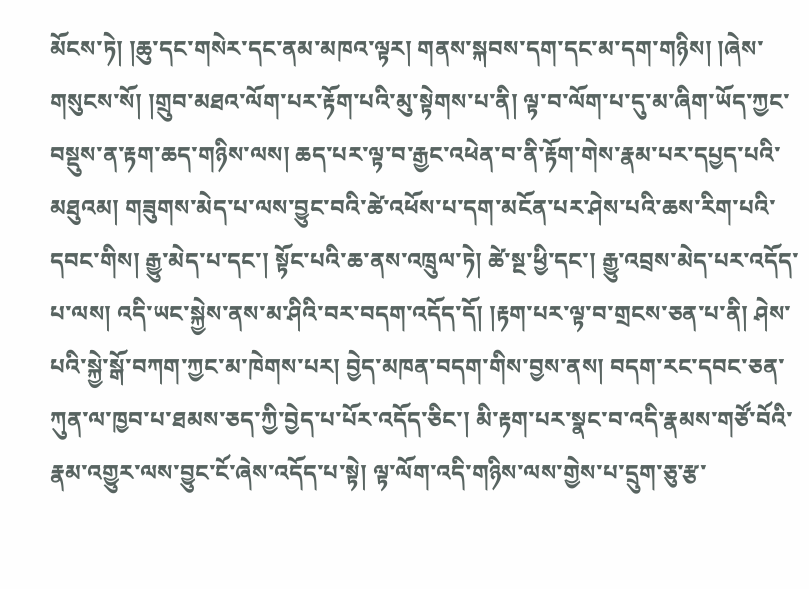མོངས་ཏེ། །ཆུ་དང་གསེར་དང་ནམ་མཁའ་ལྟར། གནས་སྐབས་དག་དང་མ་དག་གཉིས། །ཞེས་གསུངས་སོ། །གྲུབ་མཐའ་ལོག་པར་རྟོག་པའི་མུ་སྟེགས་པ་ནི། ལྟ་བ་ལོག་པ་དུ་མ་ཞིག་ཡོད་ཀྱང་བསྡུས་ན་རྟག་ཆད་གཉིས་ལས། ཆད་པར་ལྟ་བ་རྒྱང་འཕེན་བ་ནི་རྟོག་གེས་རྣམ་པར་དཔྱད་པའི་མཐུའམ། གཟུགས་མེད་པ་ལས་བྱུང་བའི་ཚེ་འཕོས་པ་དག་མངོན་པར་ཤེས་པའི་ཆས་རིག་པའི་དབང་གིས། རྒྱུ་མེད་པ་དང་། སྟོང་པའི་ཆ་ནས་འཁྲུལ་ཏེ། ཚེ་སྔ་ཕྱི་དང་། རྒྱུ་འབྲས་མེད་པར་འདོད་པ་ལས། འདི་ཡང་སྐྱེས་ནས་མ་ཤིའི་བར་བདག་འདོད་དོ། །རྟག་པར་ལྟ་བ་གྲངས་ཅན་པ་ནི། ཤེས་པའི་སྐྱེ་སྒོ་བཀག་ཀྱང་མ་ཁེགས་པར། བྱེད་མཁན་བདག་གིས་བྱས་ནས། བདག་རང་དབང་ཅན་ཀུན་ལ་ཁྱབ་པ་ཐམས་ཅད་ཀྱི་བྱེད་པ་པོར་འདོད་ཅིང་། མི་རྟག་པར་སྣང་བ་འདི་རྣམས་གཙོ་བོའི་རྣམ་འགྱུར་ལས་བྱུང་ངོ་ཞེས་འདོད་པ་སྟེ། ལྟ་ལོག་འདི་གཉིས་ལས་གྱེས་པ་དྲུག་ཅུ་རྩ་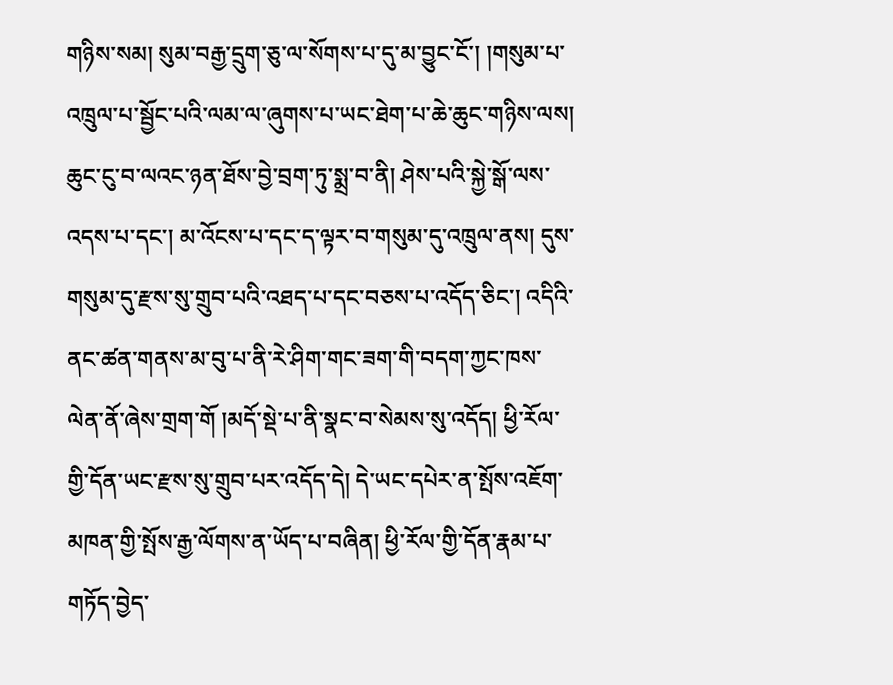གཉིས་སམ། སུམ་བརྒྱ་དྲུག་ཅུ་ལ་སོགས་པ་དུ་མ་བྱུང་ངོ་། །གསུམ་པ་འཁྲུལ་པ་སྦྱོང་པའི་ལམ་ལ་ཞུགས་པ་ཡང་ཐེག་པ་ཆེ་ཆུང་གཉིས་ལས། ཆུང་ངུ་བ་ལའང་ཉན་ཐོས་བྱེ་བྲག་ཏུ་སྨྲ་བ་ནི། ཤེས་པའི་སྐྱེ་སྒོ་ལས་འདས་པ་དང་། མ་འོངས་པ་དང་ད་ལྟར་བ་གསུམ་དུ་འཁྲུལ་ནས། དུས་གསུམ་དུ་རྫས་སུ་གྲུབ་པའི་འཐད་པ་དང་བཅས་པ་འདོད་ཅིང་། འདིའི་ནང་ཚན་གནས་མ་བུ་པ་ནི་རེ་ཤིག་གང་ཟག་གི་བདག་ཀྱང་ཁས་ལེན་ནོ་ཞེས་གྲག་གོ །མདོ་སྡེ་པ་ནི་སྣང་བ་སེམས་སུ་འདོད། ཕྱི་རོལ་གྱི་དོན་ཡང་རྫས་སུ་གྲུབ་པར་འདོད་དེ། དེ་ཡང་དཔེར་ན་སྤོས་འཇོག་མཁན་གྱི་སྤོས་རྒྱ་ལོགས་ན་ཡོད་པ་བཞིན། ཕྱི་རོལ་གྱི་དོན་རྣམ་པ་གཏོད་བྱེད་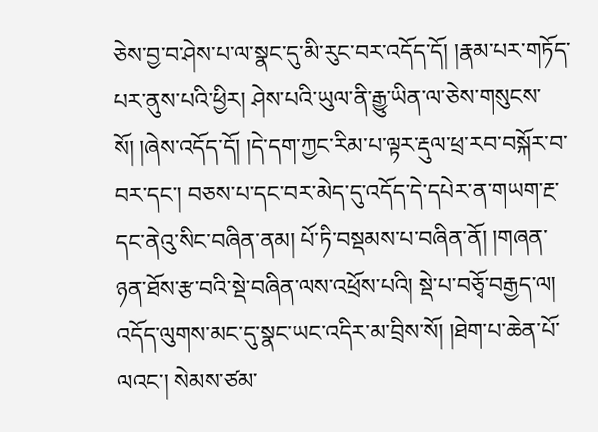ཅེས་བྱ་བ་ཤེས་པ་ལ་སྣང་དུ་མི་རུང་བར་འདོད་དོ། །རྣམ་པར་གཏོད་པར་ནུས་པའི་ཕྱིར། ཤེས་པའི་ཡུལ་ནི་རྒྱུ་ཡིན་ལ་ཅེས་གསུངས་སོ། །ཞེས་འདོད་དོ། །དེ་དག་ཀྱང་རིམ་པ་ལྟར་རྡུལ་ཕྲ་རབ་བསྐོར་བ་བར་དང་། བཅས་པ་དང་བར་མེད་དུ་འདོད་དེ་དཔེར་ན་གཡག་རྔ་དང་ནེའུ་སིང་བཞིན་ནམ། པོ་ཏི་བསྡམས་པ་བཞིན་ནོ། །གཞན་ཉན་ཐོས་རྩ་བའི་སྡེ་བཞིན་ལས་འཕྲོས་པའི། སྡེ་པ་བཅྭོ་བརྒྱད་ལ། འདོད་ལུགས་མང་དུ་སྣང་ཡང་འདིར་མ་བྲིས་སོ། །ཐེག་པ་ཆེན་པོ་ལའང་། སེམས་ཙམ་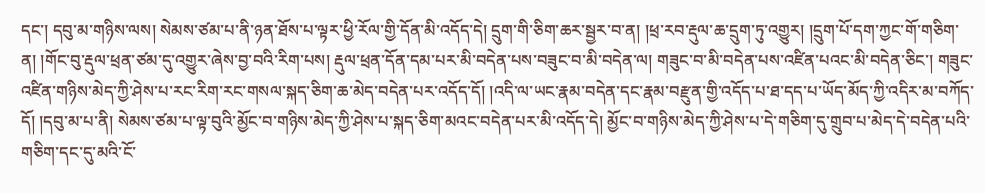དང་། དབུ་མ་གཉིས་ལས། སེམས་ཙམ་པ་ནི་ཉན་ཐོས་པ་ལྟར་ཕྱི་རོལ་གྱི་དོན་མི་འདོད་དེ། དྲུག་གི་ཅིག་ཆར་སྦྱར་བ་ན། །ཕྲ་རབ་རྡུལ་ཆ་དྲུག་ཏུ་འགྱུར། །དྲུག་པོ་དག་ཀྱང་གོ་གཅིག་ན། །གོང་བུ་རྡུལ་ཕྲན་ཙམ་དུ་འགྱུར་ཞེས་བྱ་བའི་རིག་པས། རྡུལ་ཕྲན་དོན་དམ་པར་མི་བདེན་པས་བཟུང་བ་མི་བདེན་ལ། གཟུང་བ་མི་བདེན་པས་འཛིན་པའང་མི་བདེན་ཅིང་། གཟུང་འཛིན་གཉིས་མེད་ཀྱི་ཤེས་པ་རང་རིག་རང་གསལ་སྐད་ཅིག་ཆ་མེད་བདེན་པར་འདོད་དོ། །འདི་ལ་ཡང་རྣམ་བདེན་དང་རྣམ་བརྫུན་གྱི་འདོད་པ་ཐ་དད་པ་ཡོད་མོད་ཀྱི་འདིར་མ་བཀོད་དོ། །དབུ་མ་པ་ནི། སེམས་ཙམ་པ་ལྟ་བུའི་མྱོང་བ་གཉིས་མེད་ཀྱི་ཤེས་པ་སྐད་ཅིག་མའང་བདེན་པར་མི་འདོད་དེ། མྱོང་བ་གཉིས་མེད་ཀྱི་ཤེས་པ་དེ་གཅིག་དུ་གྲུབ་པ་མེད་དེ་བདེན་པའི་གཅིག་དང་དུ་མའི་ངོ་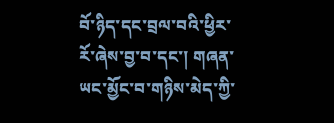བོ་ཉིད་དང་བྲལ་བའི་ཕྱིར་རོ་ཞེས་བྱ་བ་དང་། གཞན་ཡང་མྱོང་བ་གཉིས་མེད་ཀྱི་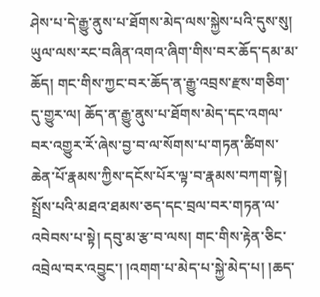ཤེས་པ་དེ་རྒྱུ་ནུས་པ་ཐོགས་མེད་ལས་སྐྱེས་པའི་དུས་སུ། ཡུལ་ལས་རང་བཞིན་འགའ་ཞིག་གིས་བར་ཆོད་དམ་མ་ཆོད། གང་གིས་ཀྱང་བར་ཆོད་ན་རྒྱུ་འབྲས་རྫས་གཅིག་དུ་གྱུར་ལ། ཆོད་ན་རྒྱུ་ནུས་པ་ཐོགས་མེད་དང་འགལ་བར་འགྱུར་རོ་ཞེས་བྱ་བ་ལ་སོགས་པ་གཏན་ཚིགས་ཆེན་པོ་རྣམས་ཀྱིས་དངོས་པོར་ལྟ་བ་རྣམས་བཀག་སྟེ། སྤྲོས་པའི་མཐའ་ཐམས་ཅད་དང་བྲལ་བར་གཏན་ལ་འབེབས་པ་སྟེ། དབུ་མ་རྩ་བ་ལས། གང་གིས་རྟེན་ཅིང་འབྲེལ་བར་འབྱུང་། །འགག་པ་མེད་པ་སྐྱེ་མེད་པ། །ཆད་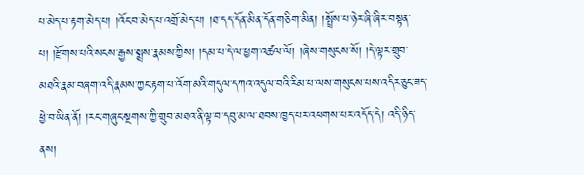པ་མེད་པ་རྟག་མེད་པ། །འོང་བ་མེད་པ་འགྲོ་མེད་པ། །ཐ་དད་དོན་མིན་དོན་གཅིག་མིན། །སྤྲོས་པ་ཉེར་ཞི་ཞིར་བསྟན་པ། །རྫོགས་པའི་སངས་རྒྱས་སྨྲས་རྣམས་ཀྱིས། །དམ་པ་དེ་ལ་ཕྱག་འཚལ་ལོ། །ཞེས་གསུངས་སོ། །དེ་ལྟར་གྲུབ་མཐའི་རྣམ་བཞག་འདི་རྣམས་ཀྱང་རྟག་པ་འོག་མའི་གདུལ་དཀའ་འདུལ་བའི་རིམ་པ་ལས་གསུངས་པས་འདིར་ཅུང་ཟད་ཕྱེ་བ་ཡིན་ནོ། །རང་གཞུང་སྔགས་ཀྱི་གྲུབ་མཐའ་ནི་ལྟ་བ་དབུ་མ་ལ་ཐབས་ཁྱད་པར་འཕགས་པར་འདོད་དེ། འདི་ཉིད་ནས།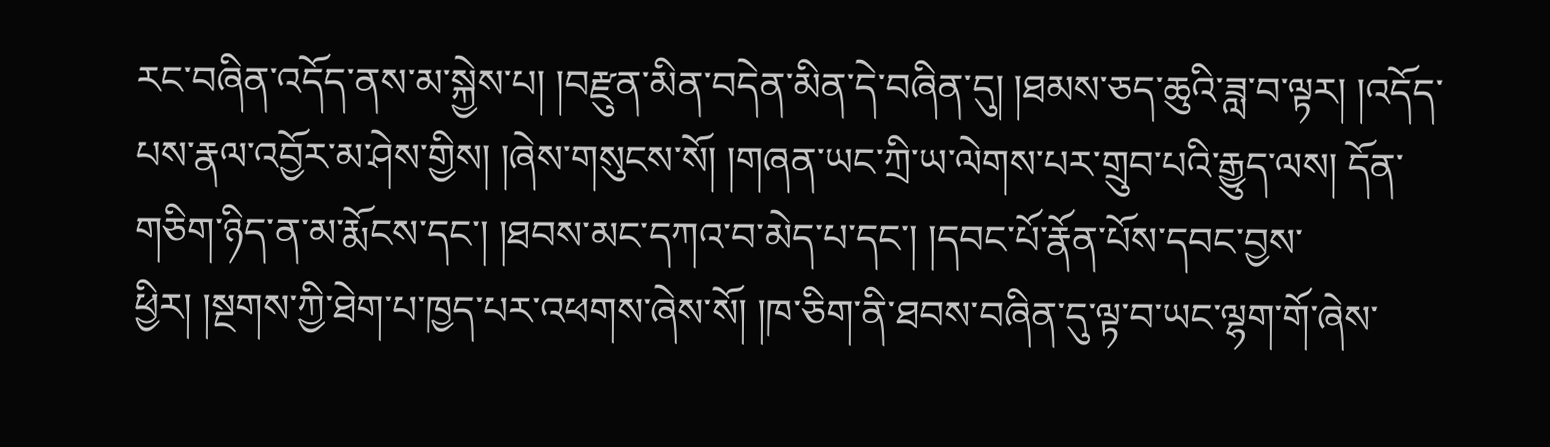རང་བཞིན་འདོད་ནས་མ་སྐྱེས་པ། །བརྫུན་མིན་བདེན་མིན་དེ་བཞིན་དུ། །ཐམས་ཅད་ཆུའི་ཟླ་བ་ལྟར། །འདོད་པས་རྣལ་འབྱོར་མ་ཤེས་གྱིས། །ཞེས་གསུངས་སོ། །གཞན་ཡང་ཀྲི་ཡ་ལེགས་པར་གྲུབ་པའི་རྒྱུད་ལས། དོན་གཅིག་ཉིད་ན་མ་རྨོངས་དང་། །ཐབས་མང་དཀའ་བ་མེད་པ་དང་། །དབང་པོ་རྣོན་པོས་དབང་བྱས་ཕྱིར། །སྔགས་ཀྱི་ཐེག་པ་ཁྱད་པར་འཕགས་ཞེས་སོ། །ཁ་ཅིག་ནི་ཐབས་བཞིན་དུ་ལྟ་བ་ཡང་ལྷག་གོ་ཞེས་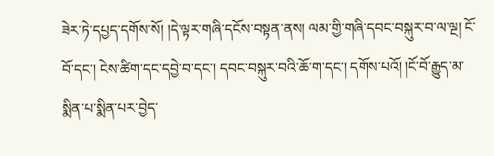ཟེར་ཏེ་དཔྱད་དགོས་སོ། །དེ་ལྟར་གཞི་དངོས་བསྟན་ནས། ལམ་གྱི་གཞི་དབང་བསྐུར་བ་ལ་ལྔ། ངོ་བོ་དང་། ངེས་ཚིག་དང་དབྱེ་བ་དང་། དབང་བསྐུར་བའི་ཆོ་ག་དང་། དགོས་པའོ། །ངོ་བོ་རྒྱུད་མ་སྨིན་པ་སྨིན་པར་བྱེད་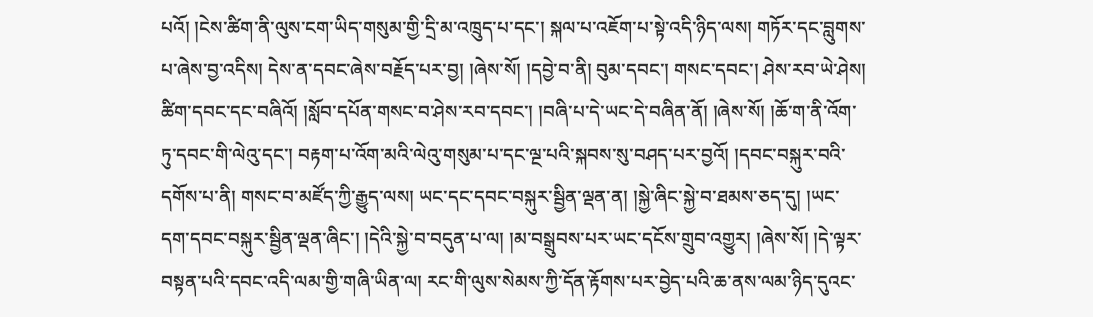པའོ། །ངེས་ཚིག་ནི་ལུས་ངག་ཡིད་གསུམ་གྱི་དྲི་མ་འཁྲུད་པ་དང་། སྐལ་པ་འཇོག་པ་སྟེ་འདི་ཉིད་ལས། གཏོར་དང་བླུགས་པ་ཞེས་བྱ་འདིས། དེས་ན་དབང་ཞེས་བརྗོད་པར་བྱ། །ཞེས་སོ། །དབྱེ་བ་ནི། བུམ་དབང་། གསང་དབང་། ཤེས་རབ་ཡེ་ཤེས། ཚིག་དབང་དང་བཞིའོ། །སློབ་དཔོན་གསང་བ་ཤེས་རབ་དབང་། །བཞི་པ་དེ་ཡང་དེ་བཞིན་ནོ། །ཞེས་སོ། །ཆོ་ག་ནི་འོག་ཏུ་དབང་གི་ལེའུ་དང་། བརྟག་པ་འོག་མའི་ལེའུ་གསུམ་པ་དང་ལྔ་པའི་སྐབས་སུ་བཤད་པར་བྱའོ། །དབང་བསྐུར་བའི་དགོས་པ་ནི། གསང་བ་མཛོད་ཀྱི་རྒྱུད་ལས། ཡང་དང་དབང་བསྐུར་སྦྱིན་ལྡན་ན། །སྐྱེ་ཞིང་སྐྱེ་བ་ཐམས་ཅད་དུ། །ཡང་དག་དབང་བསྐུར་སྦྱིན་ལྡན་ཞིང་། །དེའི་སྐྱེ་བ་བདུན་པ་ལ། །མ་བསྒྲུབས་པར་ཡང་དངོས་གྲུབ་འགྱུར། །ཞེས་སོ། །དེ་ལྟར་བསྟན་པའི་དབང་འདི་ལམ་གྱི་གཞི་ཡིན་ལ། རང་གི་ལུས་སེམས་ཀྱི་དོན་རྟོགས་པར་བྱེད་པའི་ཆ་ནས་ལམ་ཉིད་དུའང་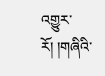འགྱུར་རོ། །གཞིའི་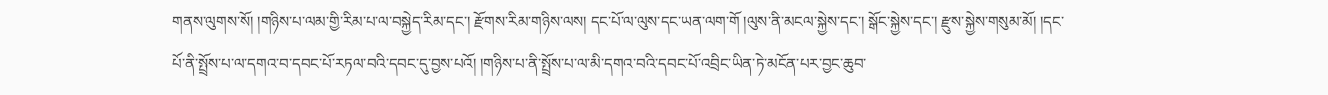གནས་ལུགས་སོ། །གཉིས་པ་ལམ་གྱི་རིམ་པ་ལ་བསྐྱེད་རིམ་དང་། རྫོགས་རིམ་གཉིས་ལས། དང་པོ་ལ་ལུས་དང་ཡན་ལག་གོ །ལུས་ནི་མངལ་སྐྱེས་དང་། སྒོང་སྐྱེས་དང་། རྫུས་སྐྱེས་གསུམ་མོ། །དང་པོ་ནི་སྤྲོས་པ་ལ་དགའ་བ་དབང་པོ་རཏལ་བའི་དབང་དུ་བྱས་པའོ། །གཉིས་པ་ནི་སྤྲོས་པ་ལ་མི་དགའ་བའི་དབང་པོ་འབྲིང་ཡིན་ཏེ་མངོན་པར་བྱང་ཆུབ་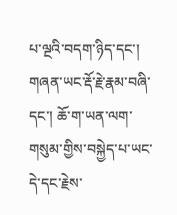པ་ལྔའི་བདག་ཉིད་དང་། གཞན་ཡང་རྡོ་རྗེ་རྣམ་བཞི་དང་། ཆོ་ག་ཡན་ལག་གསུམ་གྱིས་བསྐྱེད་པ་ཡང་དེ་དང་རྗེས་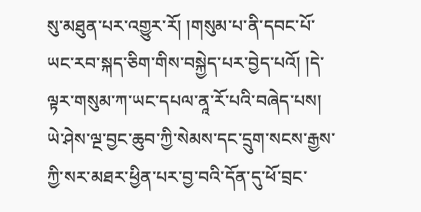སུ་མཐུན་པར་འགྱུར་རོ། །གསུམ་པ་ནི་དབང་པོ་ཡང་རབ་སྐད་ཅིག་གིས་བསྐྱེད་པར་བྱེད་པའོ། །དེ་ལྟར་གསུམ་ཀ་ཡང་དཔལ་ནཱ་རོ་པའི་བཞེད་པས། ཡེ་ཤེས་ལྔ་བྱང་ཆུབ་ཀྱི་སེམས་དང་དྲུག་སངས་རྒྱས་ཀྱི་སར་མཐར་ཕྱིན་པར་བྱ་བའི་དོན་དུ་ཕོ་བྲང་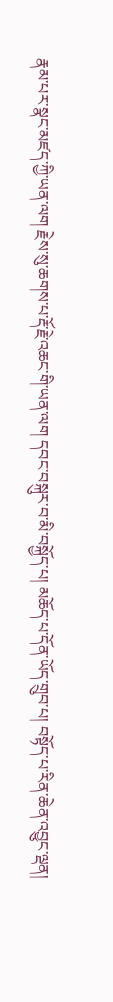རྣམ་པར་སྣང་མཛད་ཀྱི་ཡན་ལག རྗེས་སུ་ཆགས་པ་རྡོ་རྗེ་འཆང་གི་ཡན་ལག དབང་བསྐུར་བ་མི་བསྐྱོད་པ། མཆོད་པ་དོན་ཡོད་གྲུབ་པ། བསྟོད་པ་རིན་ཆེན་འབྱུང་ལྡན།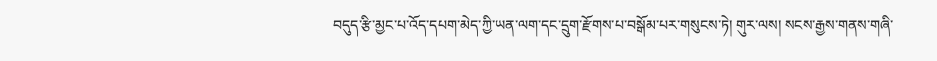བདུད་རྩི་མྱང་པ་འོད་དཔག་མེད་ཀྱི་ཡན་ལག་དང་དྲུག་རྫོགས་པ་བསྒོམ་པར་གསུངས་ཏེ། གུར་ལས། སངས་རྒྱས་གནས་གཞི་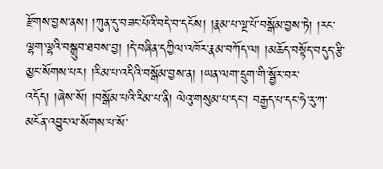རྫོགས་བྱས་ནས། །ཀུན་དུ་བཟང་པོའི་བདེ་བ་དངོས། །རྣམ་པ་ལྔ་པོ་བསྒོམ་བྱས་ཏེ། །རང་ལྷག་ལྷའི་བསྒྲུབ་ཐབས་བྱ། །དེ་བཞིན་དཀྱིལ་འཁོར་རྣམ་བཀོད་ལ། །མཆོད་བསྟོད་བདུད་རྩི་མྱང་སོགས་པར། །རིམ་པ་འདིའི་བསྒོམ་བྱས་ན། །ཡན་ལག་དྲུག་གི་སྦྱོར་བར་འདོད། །ཞེས་སོ། །བསྒོམ་པའི་རིམ་པ་ནི། ལེའུ་གསུམ་པ་དང་། བརྒྱད་པ་དང་ཧེ་རུ་ཀ་མངོན་འབྱུང་ལ་སོགས་པ་སོ་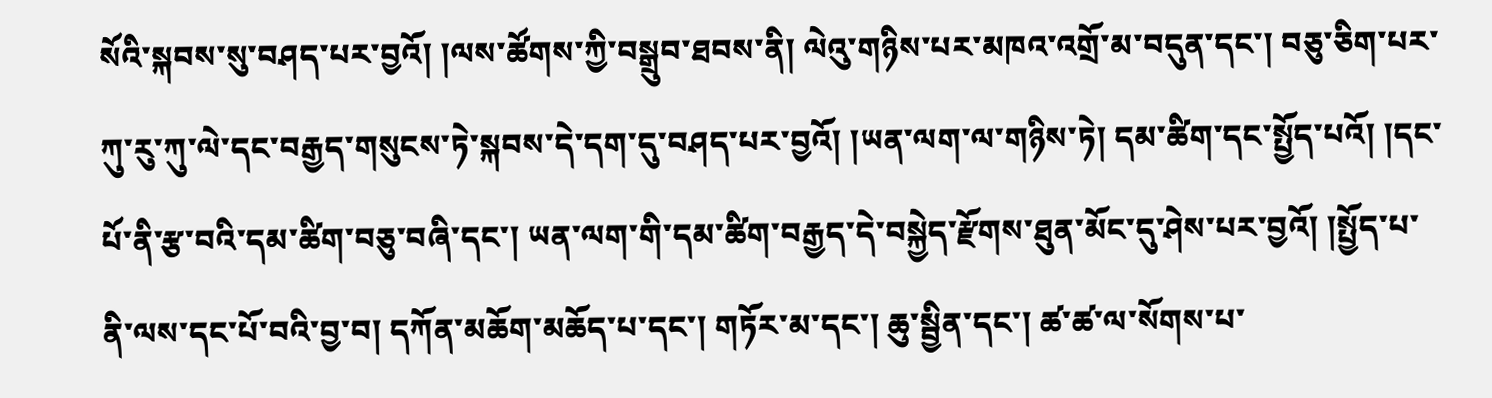སོའི་སྐབས་སུ་བཤད་པར་བྱའོ། །ལས་ཚོགས་ཀྱི་བསྒྲུབ་ཐབས་ནི། ལེའུ་གཉིས་པར་མཁའ་འགྲོ་མ་བདུན་དང་། བཅུ་ཅིག་པར་ཀུ་རུ་ཀུ་ལེ་དང་བརྒྱད་གསུངས་ཏེ་སྐབས་དེ་དག་དུ་བཤད་པར་བྱའོ། །ཡན་ལག་ལ་གཉིས་ཏེ། དམ་ཚིག་དང་སྤྱོད་པའོ། །དང་པོ་ནི་རྩ་བའི་དམ་ཚིག་བཅུ་བཞི་དང་། ཡན་ལག་གི་དམ་ཚིག་བརྒྱད་དེ་བསྐྱེད་རྫོགས་ཐུན་མོང་དུ་ཤེས་པར་བྱའོ། །སྤྱོད་པ་ནི་ལས་དང་པོ་བའི་བྱ་བ། དཀོན་མཆོག་མཆོད་པ་དང་། གཏོར་མ་དང་། ཆུ་སྦྱིན་དང་། ཚ་ཚ་ལ་སོགས་པ་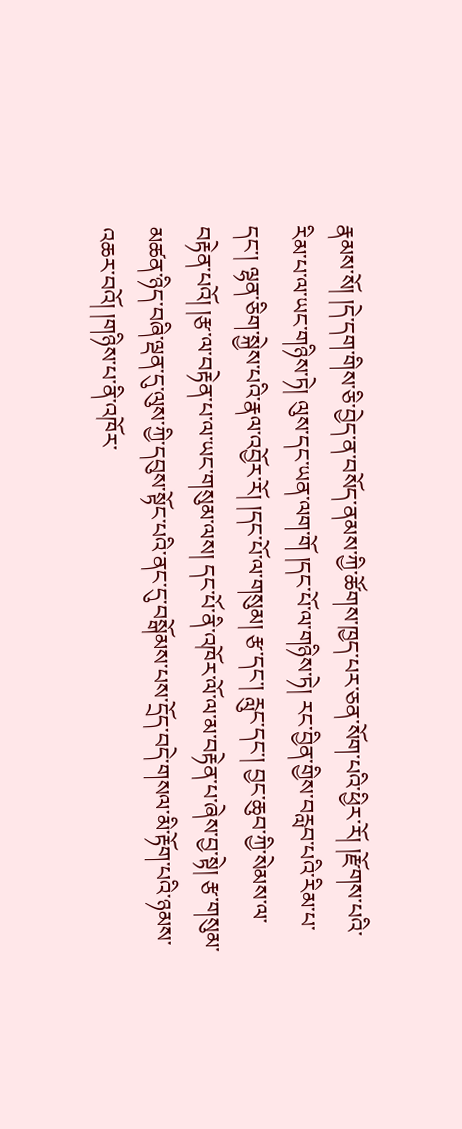རྣམས་སོ། །དེ་དག་གིས་ཅི་བྱེད་ན་བསོད་ནམས་ཀྱི་ཚོགས་ཁྱད་པར་ཅན་སོག་པའི་ཕྱིར་རོ། །རྫོགས་པའི་རིམ་པ་ལ་ཡང་གཉིས་ཏེ། ལུས་དང་ཡན་ལག་གོ །དང་པོ་ལ་གཉིས་ཏེ། རང་བྱིན་གྱིས་བརླབ་པའི་རིམ་པ་དང་། ལྷན་ཅིག་སྐྱེས་པའི་རྣལ་འབྱོར་རོ། །དང་པོ་ལ་གསུམ། རྩ་དང་། རླུང་དང་། བྱང་ཆུབ་ཀྱི་སེམས་ལ་བརྟེན་པའོ། །རྩ་ལ་བརྟེན་པ་ལ་ཡང་གསུམ་ལས། དང་པོ་ནི་འཁོར་ལོ་ལ་མ་བརྟེན་པ་ཞེས་བྱ་སྟེ། རྩ་གསུམ་མཚན་ཉིད་བཞི་ལྡན་དུ་ལུས་ཀྱི་དབུས་སྟོང་པའི་ནང་དུ་བསྒོམས་པས་དྲོད་བདེ་གསལ་མི་རྟོག་པའི་ཉམས་འཆར་བའོ། །གཉིས་པ་ནི་འཁོར་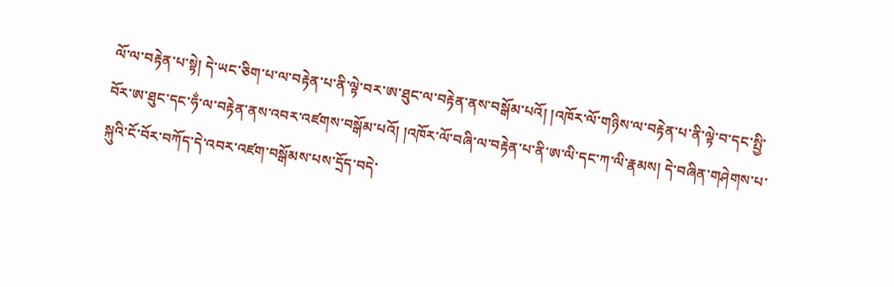ལོ་ལ་བརྟེན་པ་སྟེ། དེ་ཡང་ཅིག་པ་ལ་བརྟེན་པ་ནི་ལྟེ་བར་ཨ་ཐུང་ལ་བརྟེན་ནས་བསྒོམ་པའོ། །འཁོར་ལོ་གཉིས་ལ་བརྟེན་པ་ནི་ལྟེ་བ་དང་སྤྱི་བོར་ཨ་ཐུང་དང་ཧྂ་ལ་བརྟེན་ནས་འབར་འཛགས་བསྒོམ་པའོ། །འཁོར་ལོ་བཞི་ལ་བརྟེན་པ་ནི་ཨ་ལི་དང་ཀ་ལི་རྣམས། དེ་བཞིན་གཤེགས་པ་སྐུའི་ངོ་བོར་བཀོད་དེ་འབར་འཛག་བསྒོམས་པས་དྲོད་བདེ་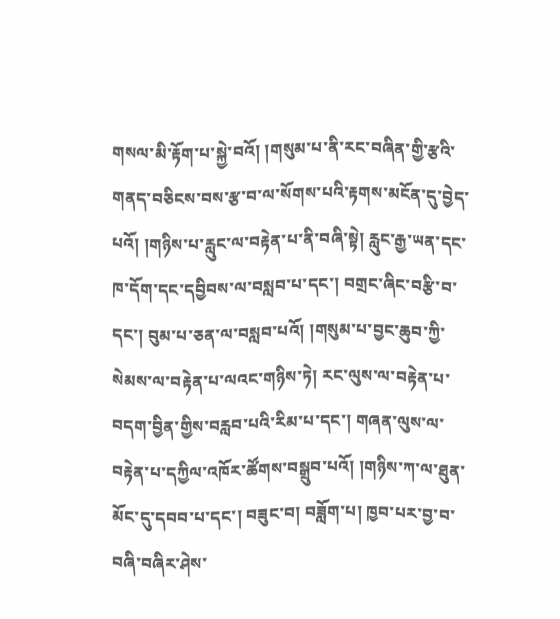གསལ་མི་རྟོག་པ་སྐྱེ་བའོ། །གསུམ་པ་ནི་རང་བཞིན་གྱི་རྩའི་གནད་བཅིངས་བས་རྩ་བ་ལ་སོགས་པའི་རྟགས་མངོན་དུ་བྱེད་པའོ། །གཉིས་པ་རླུང་ལ་བརྟེན་པ་ནི་བཞི་སྟེ། རླུང་རྒྱ་ཡན་དང་ཁ་དོག་དང་དབྱིབས་ལ་བསླབ་པ་དང་། བགྲང་ཞིང་བརྩི་བ་དང་། བུམ་པ་ཅན་ལ་བསླབ་པའོ། །གསུམ་པ་བྱང་ཆུབ་ཀྱི་སེམས་ལ་བརྟེན་པ་ལའང་གཉིས་ཏེ། རང་ལུས་ལ་བརྟེན་པ་བདག་བྱིན་གྱིས་བརླབ་པའི་རིམ་པ་དང་། གཞན་ལུས་ལ་བརྟེན་པ་དཀྱིལ་འཁོར་ཚོགས་བསྒྲུབ་པའོ། །གཉིས་ཀ་ལ་ཐུན་མོང་དུ་དབབ་པ་དང་། བཟུང་བ། བཟློག་པ། ཁྱབ་པར་བྱ་བ་བཞི་བཞིར་ཤེས་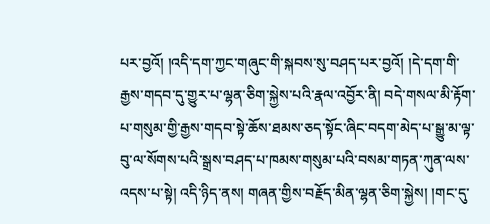པར་བྱའོ། །འདི་དག་ཀྱང་གཞུང་གི་སྐབས་སུ་བཤད་པར་བྱའོ། །དེ་དག་གི་རྒྱས་གདབ་དུ་གྱུར་པ་ལྷན་ཅིག་སྐྱེས་པའི་རྣལ་འབྱོར་ནི། བདེ་གསལ་མི་རྟོག་པ་གསུམ་གྱི་རྒྱས་གདབ་སྟེ་ཆོས་ཐམས་ཅད་སྟོང་ཞིང་བདག་མེད་པ་སྒྱུ་མ་ལྟ་བུ་ལ་སོགས་པའི་སྒྲས་བཤད་པ་ཁམས་གསུམ་པའི་བསམ་གཏན་ཀུན་ལས་འདས་པ་སྟེ། འདི་ཉིད་ནས། གཞན་གྱིས་བརྗོད་མིན་ལྷན་ཅིག་སྐྱེས། །གང་དུ་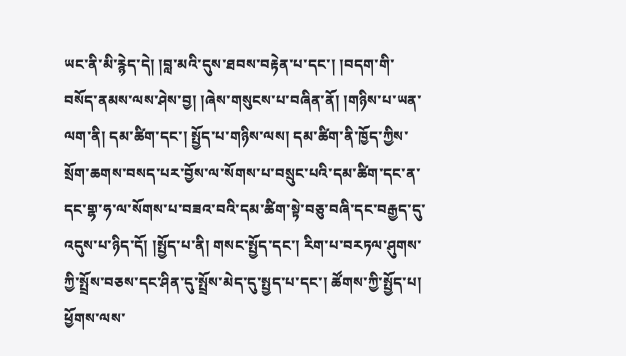ཡང་ནི་མི་རྙེད་དེ། །བླ་མའི་དུས་ཐབས་བརྟེན་པ་དང་། །བདག་གི་བསོད་ནམས་ལས་ཤེས་བྱ། །ཞེས་གསུངས་པ་བཞིན་ནོ། །གཉིས་པ་ཡན་ལག་ནི། དམ་ཚིག་དང་། སྤྱོད་པ་གཉིས་ལས། དམ་ཚིག་ནི་ཁྱོད་ཀྱིས་སྲོག་ཆགས་བསད་པར་བྱོས་ལ་སོགས་པ་བསྲུང་པའི་དམ་ཚིག་དང་ན་དང་གྷ་ཧ་ལ་སོགས་པ་བཟའ་བའི་དམ་ཚིག་སྟེ་བཅུ་བཞི་དང་བརྒྱད་དུ་འདུས་པ་ཉིད་དོ། །སྤྱོད་པ་ནི། གསང་སྤྱོད་དང་། རིག་པ་བརཏལ་ཤུགས་ཀྱི་སྤྲོས་བཅས་དང་ཤིན་དུ་སྤྲོས་མེད་དུ་སྤྱད་པ་དང་། ཚོགས་ཀྱི་སྤྱོད་པ། ཕྱོགས་ལས་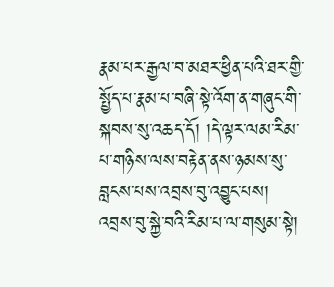རྣམ་པར་རྒྱལ་བ་མཐར་ཕྱིན་པའི་ཐར་གྱི་སྤྱོད་པ་རྣམ་པ་བཞི་སྟེ་འོག་ན་གཞུང་གི་སྐབས་སུ་འཆད་དོ། །དེ་ལྟར་ལམ་རིམ་པ་གཉིས་ལས་བརྟེན་ནས་ཉམས་སུ་བླངས་པས་འབྲས་བུ་འབྱུང་པས། འབྲས་བུ་སྐྱེ་བའི་རིམ་པ་ལ་གསུམ་སྟེ།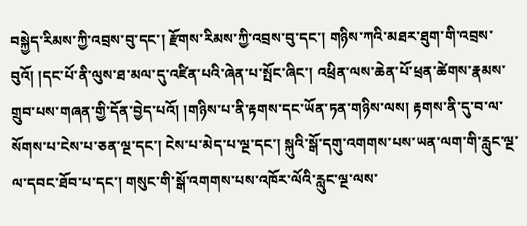བསྐྱེད་རིམས་ཀྱི་འབྲས་བུ་དང་། རྫོགས་རིམས་ཀྱི་འབྲས་བུ་དང་། གཉིས་ཀའི་མཐར་ཐུག་གི་འབྲས་བུའོ། །དང་པོ་ནི་ལུས་ཐ་མལ་དུ་འཛིན་པའི་ཞེན་པ་སྤོང་ཞིང་། འཕྲིན་ལས་ཆེན་པོ་ཕྲན་ཚེགས་རྣམས་གྲུབ་པས་གཞན་གྱི་དོན་བྱེད་པའོ། །གཉིས་པ་ནི་རྟགས་དང་ཡོན་ཏན་གཉིས་ལས། རྟགས་ནི་དུ་བ་ལ་སོགས་པ་ངེས་པ་ཅན་ལྔ་དང་། ངེས་པ་མེད་པ་ལྔ་དང་། སྐུའི་སྒོ་དགུ་འགགས་པས་ཡན་ལག་གི་རླུང་ལྔ་ལ་དབང་ཐོབ་པ་དང་། གསུང་གི་སྒོ་འགགས་པས་འཁོར་ལོའི་རླུང་ལྔ་ལས་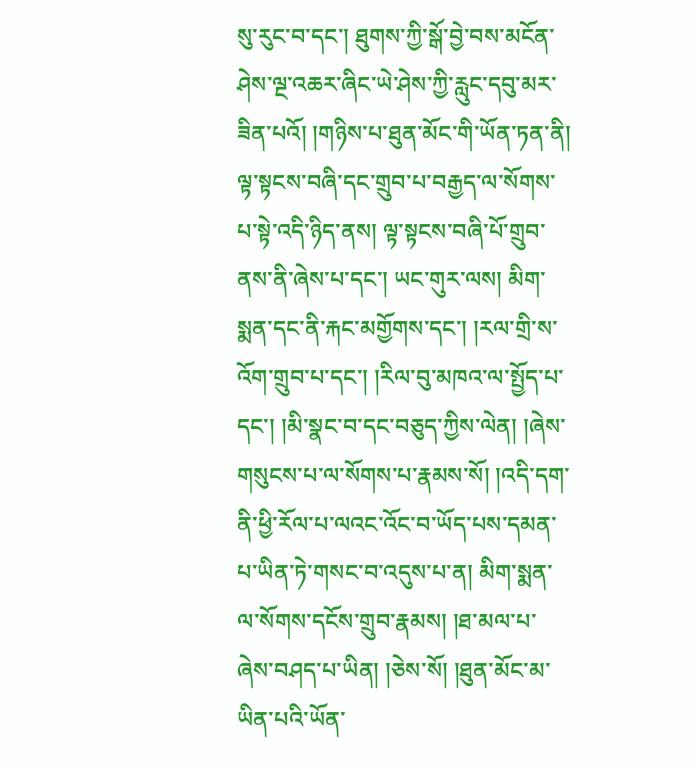སུ་རུང་བ་དང་། ཐུགས་ཀྱི་སྒོ་བྱེ་བས་མངོན་ཤེས་ལྔ་འཆར་ཞིང་ཡེ་ཤེས་ཀྱི་རླུང་དབུ་མར་ཟིན་པའོ། །གཉིས་པ་ཐུན་མོང་གི་ཡོན་ཏན་ནི། ལྟ་སྟངས་བཞི་དང་གྲུབ་པ་བརྒྱད་ལ་སོགས་པ་སྟེ་འདི་ཉིད་ནས། ལྟ་སྟངས་བཞི་པོ་གྲུབ་ནས་ནི་ཞེས་པ་དང་། ཡང་གུར་ལས། མིག་སྨན་དང་ནི་རྐང་མགྱོགས་དང་། །རལ་གྲི་ས་འོག་གྲུབ་པ་དང་། །རིལ་བུ་མཁའ་ལ་སྤྱོད་པ་དང་། །མི་སྣང་བ་དང་བཅུད་ཀྱིས་ལེན། །ཞེས་གསུངས་པ་ལ་སོགས་པ་རྣམས་སོ། །འདི་དག་ནི་ཕྱི་རོལ་པ་ལའང་འོང་བ་ཡོད་པས་དམན་པ་ཡིན་ཏེ་གསང་བ་འདུས་པ་ན། མིག་སྨན་ལ་སོགས་དངོས་གྲུབ་རྣམས། །ཐ་མལ་པ་ཞེས་བཤད་པ་ཡིན། །ཅེས་སོ། །ཐུན་མོང་མ་ཡིན་པའི་ཡོན་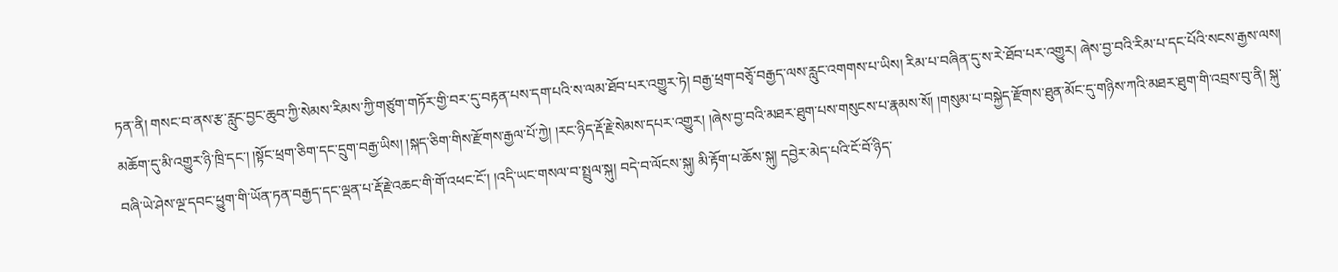ཏན་ནི། གསང་བ་ནས་རྩ་རླུང་བྱང་ཆུབ་ཀྱི་སེམས་རིམས་ཀྱི་གཙུག་གཏོར་གྱི་བར་དུ་བརྟན་པས་དག་པའི་ས་ལམ་ཐོབ་པར་འགྱུར་ཏེ། བརྒྱ་ཕྲག་བཅྭོ་བརྒྱད་ལས་རླུང་འགགས་པ་ཡིས། རིམ་པ་བཞིན་དུ་ས་རེ་ཐོབ་པར་འགྱུར། ཞེས་བྱ་བའི་རིམ་པ་དང་པོའི་སངས་རྒྱས་ལས། མཆོག་དུ་མི་འགྱུར་ཉི་ཁྲི་དང་། །སྟོང་ཕྲག་ཅིག་དང་དྲུག་བརྒྱ་ཡིས། །སྐད་ཅིག་གིས་རྫོགས་རྒྱལ་པོ་ཀྱེ། །རང་ཉིད་རྡོ་རྗེ་སེམས་དཔར་འགྱུར། །ཞེས་བྱ་བའི་མཐར་ཐུག་པས་གསུངས་པ་རྣམས་སོ། །གསུམ་པ་བསྐྱེད་རྫོགས་ཐུན་མོང་དུ་གཉིས་ཀའི་མཐར་ཐུག་གི་འབྲས་བུ་ནི། སྐུ་བཞི་ཡེ་ཤེས་ལྔ་དབང་ཕྱུག་གི་ཡོན་ཏན་བརྒྱད་དང་ལྡན་པ་རྡོ་རྗེ་འཆང་གི་གོ་འཕང་ངོ་། །འདི་ཡང་གསལ་བ་སྤྲུལ་སྐུ། བདེ་བ་ལོངས་སྐུ། མི་རྟོག་པ་ཆོས་སྐུ། དབྱེར་མེད་པའི་ངོ་བོ་ཉིད་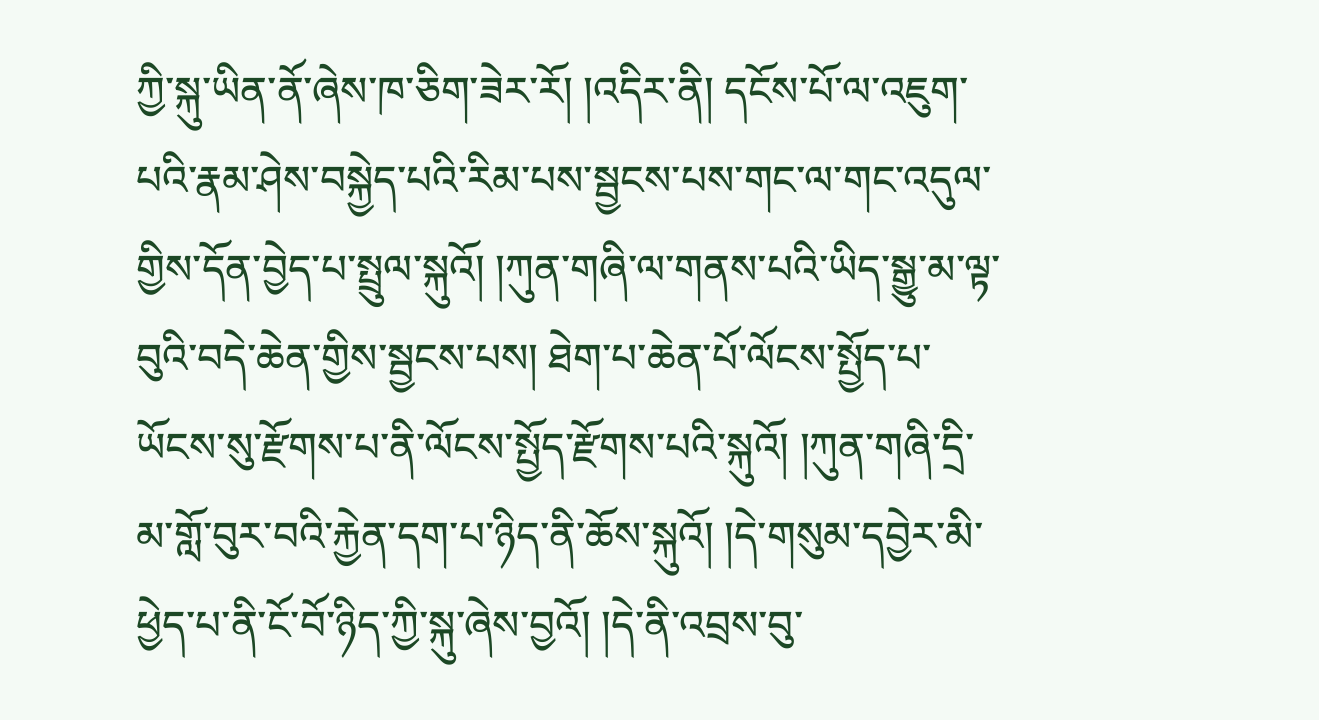ཀྱི་སྐུ་ཡིན་ནོ་ཞེས་ཁ་ཅིག་ཟེར་རོ། །འདིར་ནི། དངོས་པོ་ལ་འཇུག་པའི་རྣམ་ཤེས་བསྐྱེད་པའི་རིམ་པས་སྦྱངས་པས་གང་ལ་གང་འདུལ་གྱིས་དོན་བྱེད་པ་སྤྲུལ་སྐུའོ། །ཀུན་གཞི་ལ་གནས་པའི་ཡིད་སྒྱུ་མ་ལྟ་བུའི་བདེ་ཆེན་གྱིས་སྦྱངས་པས། ཐེག་པ་ཆེན་པོ་ལོངས་སྤྱོད་པ་ཡོངས་སུ་རྫོགས་པ་ནི་ལོངས་སྤྱོད་རྫོགས་པའི་སྐུའོ། །ཀུན་གཞི་དྲི་མ་གློ་བུར་བའི་རྐྱེན་དག་པ་ཉིད་ནི་ཆོས་སྐུའོ། །དེ་གསུམ་དབྱེར་མི་ཕྱེད་པ་ནི་ངོ་བོ་ཉིད་ཀྱི་སྐུ་ཞེས་བྱའོ། །དེ་ནི་འབྲས་བུ་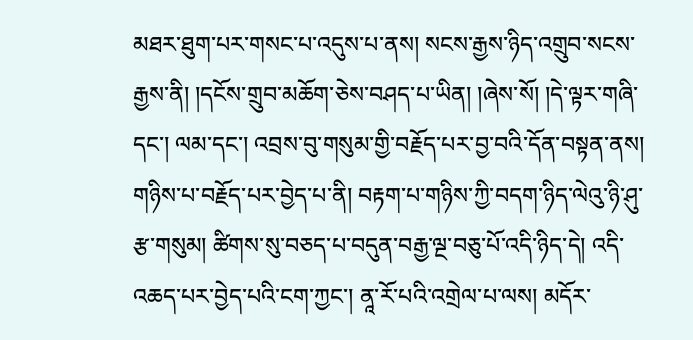མཐར་ཐུག་པར་གསང་པ་འདུས་པ་ནས། སངས་རྒྱས་ཉིད་འགྲུབ་སངས་རྒྱས་ནི། །དངོས་གྲུབ་མཆོག་ཅེས་བཤད་པ་ཡིན། །ཞེས་སོ། །དེ་ལྟར་གཞི་དང་། ལམ་དང་། འབྲས་བུ་གསུམ་གྱི་བརྗོད་པར་བྱ་བའི་དོན་བསྟན་ནས། གཉིས་པ་བརྗོད་པར་བྱེད་པ་ནི། བརྟག་པ་གཉིས་ཀྱི་བདག་ཉིད་ལེའུ་ཉི་ཤུ་རྩ་གསུམ། ཚིགས་སུ་བཅད་པ་བདུན་བརྒྱ་ལྔ་བཅུ་པོ་འདི་ཉིད་དེ། འདི་འཆད་པར་བྱེད་པའི་ངག་ཀྱང་། ནཱ་རོ་པའི་འགྲེལ་པ་ལས། མདོར་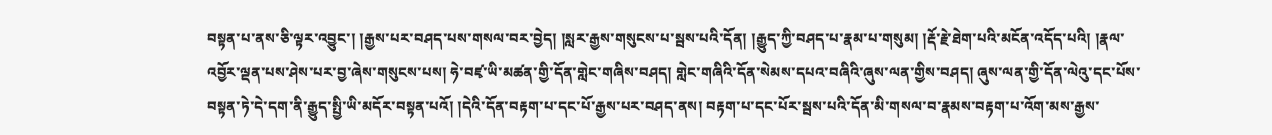བསྟན་པ་ནས་ཅི་ལྟར་འབྱུང་། །རྒྱས་པར་བཤད་པས་གསལ་བར་བྱེད། །སླར་རྒྱས་གསུངས་པ་སྦས་པའི་དོན། །རྒྱུད་ཀྱི་བཤད་པ་རྣམ་པ་གསུམ། །རྡོ་རྗེ་ཐེག་པའི་མངོན་འདོད་པའི། །རྣལ་འབྱོར་ལྡན་པས་ཤེས་པར་བྱ་ཞེས་གསུངས་པས། ཧེ་བཛྭ་ཡི་མཚན་གྱི་དོན་གླེང་གཞིས་བཤད། གླེང་གཞིའི་དོན་སེམས་དཔའ་བཞིའི་ཞུས་ལན་གྱིས་བཤད། ཞུས་ལན་གྱི་དོན་ལེའུ་དང་པོས་བསྟན་ཏེ་དེ་དག་ནི་རྒྱུད་སྤྱི་ཡི་མདོར་བསྟན་པའོ། །དེའི་དོན་བརྟག་པ་དང་པོ་རྒྱས་པར་བཤད་ནས། བརྟག་པ་དང་པོར་སྦས་པའི་དོན་མི་གསལ་བ་རྣམས་བརྟག་པ་འོག་མས་རྒྱས་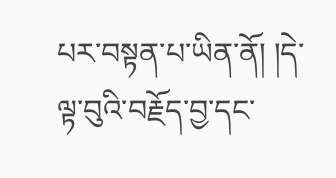པར་བསྟན་པ་ཡིན་ནོ། །དེ་ལྟ་བུའི་བརྗོད་བྱ་དང་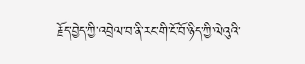རྗོད་བྱེད་ཀྱི་འབྲེལ་བ་ནི་རང་གི་ངོ་བོ་ཉིད་ཀྱི་ལེའུའི་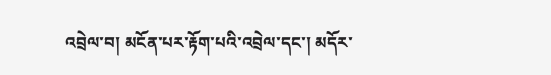འབྲེལ་བ། མངོན་པར་རྟོག་པའི་འབྲེལ་དང་། མདོར་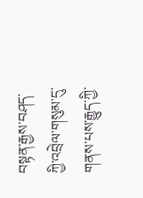བསྟན་རྒྱས་བཤད་ཀྱི་འབྲེལ་གསུམ་དུ་གནས་པས་རྒྱུད་ཀྱི་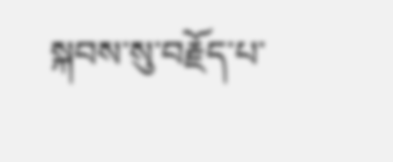སྐབས་སུ་བརྗོད་པ་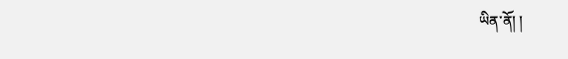ཡིན་ནོ། །